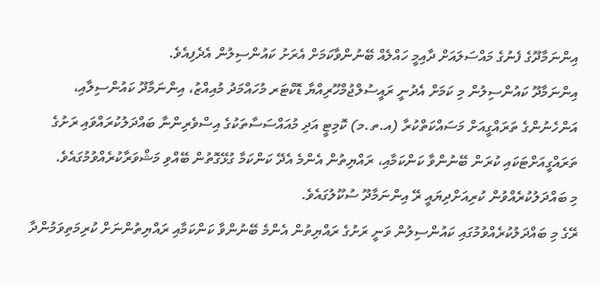އިންނަމާދޫގެ ފެނުގެ މައްސަލައަށް ދާއިމީ ހައްލެއް ބޭނުންވާކަމަށް އެރަށު ކައުންސިލުން އެދެފިއެވެ.
އިންނަމާދޫ ކައުންސިލުން މި ކަމަށް އެދުނީ ރައީސުލްޖުމްހޫރިއްޔާ ޑޮކްޓަރ މުހައްމަދު މުއިއްޒު، އިންނަމާދޫ ކައުންސިލާއި، އަންހެނުންގެ ތަރައްގީއަށް މަސައްކަތްކުރާ (އ.ތ.މ) ކޮމިޓީ އަދި މުއައްސަސާތަކުގެ އިސްވެރިންނާ ބައްދަލުކުރައްވައި ރަށުގެ ތަރައްގީއަށްޓަކައި ކުރަން ބޭނުންވާ ކަންކަމާއި، ރައްޔިތުން އެންމެ އެދޭ ކަންކަމާ ގުޅޭގޮތުން ބޭއްވި މަޝްވަރާކުރެއްވުމުގައެވެ.
މި ބައްދަލުކުރެއްވުން ކުރިއަށްދިޔައީ ރޭ އިންނަމާދޫ ސުކޫލުގައެވެ.
ރޭގެ މި ބައްދަލުކުރެއްވުމުގައި ކައުންސިލުން ވަނީ ރަށުގެ ރައްޔިތުން އެންމެ ބޭނުންވާ ކަންކަމާއި ރައްޔިތުންނަށް ކުރިމަތިވަމުންދާ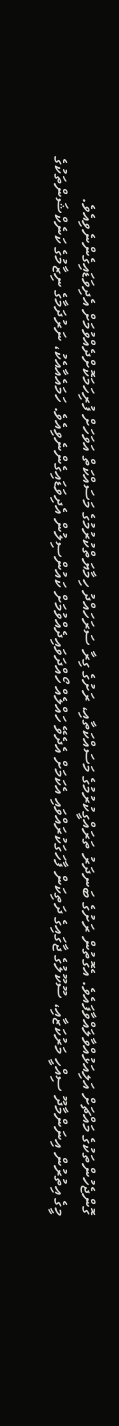ގޮންޖެހުންތަކުގެ މައްޗަށް އަލިއަޅުއްވާލައްވާފައެވެ. އެގޮތުން ރަށުގެ ބަނދަރު ތަރައްގީކުރުމުގެ މަސައްކަތާއި، ރަށުގެ ގިރާ ސަރަހައްދު ހިމާޔަތްކުރުމުގެ މަސައްކަތް އަވަހަށް ފުރިހަމަކޮށްދެއްވުމަށް އެދިވަޑައިގެންނެވިއެވެ.
މީގެ އިތުރުން އިނަންމާދޫ ސިއްހީ މަރުކަޒާއި، ސޫކޫލުގެ ޖާގައިގެ ދަތިކަން ފާހަގަކުރައްވައި އެކަމަށް އެދެވޭ ހައްލެއް ހޯއްދަވައިދެއްވުމަށް ކައުންސިލުން އެދިވަޑައިގެންނެވިއެވެ. ހަމައެއާއެކު، ނަރުދަމާގެ ނިޒާމުގެ ކަނެކްޝަންތަކުގެ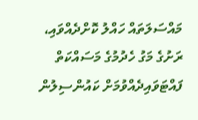މައްސަލަތައް ހައްލު ކޮށްދެއްވައި، ރަށުގެ މަގު ހެދުމުގެ މަސައްކަތް ފައްޓަވައިދެއްވުމަށް ކައުންސިލުން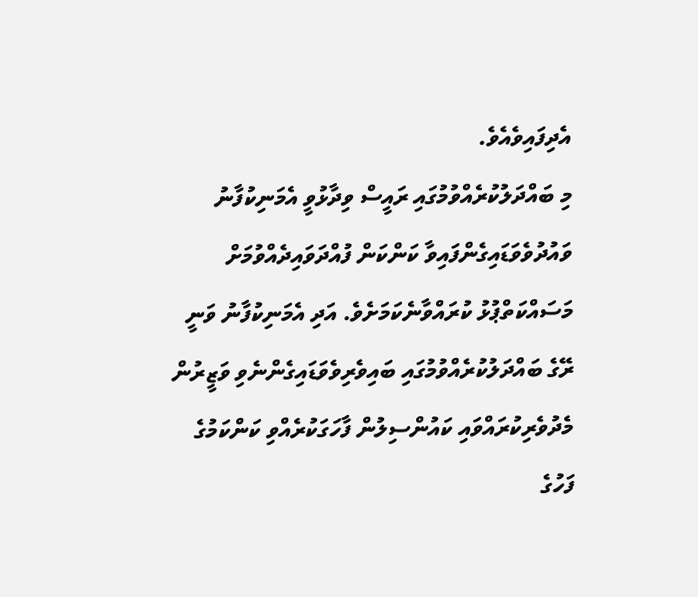އެދިފައިވެއެވެ.
މި ބައްދަލުކުރެއްވުމުގައި ރައީސް ވިދާޅުވީ އެމަނިކުފާނު ވައުދުވެވަޑައިގެންފައިވާ ކަންކަން ފުއްދަވައިދެއްވުމަށް މަސައްކަތްޕުޅު ކުރައްވާނެކަމަށެވެ. އަދި އެމަނިކުފާނު ވަނީ ރޭގެ ބައްދަލުކުރެއްވުމުގައި ބައިވެރިވެވަޑައިގެންނެވި ވަޒީރުން މެދުވެރިކުރައްވައި ކައުންސިލުން ފާހަގަކުރެއްވި ކަންކަމުގެ ފަހުގެ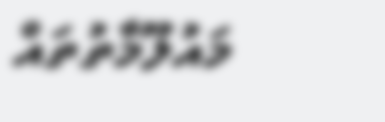މައުލޫމާތުތައް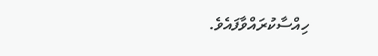ހިއްސާކުރައްވާފައެވެ.